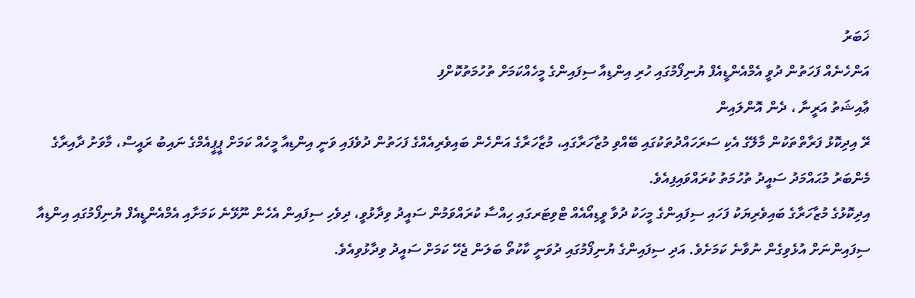ޚަބަރު
އަންހެނެއް ފަހަތުން ދުވީ އެމްއެންޑީއެފް ޔުނިފޯމުގައި ހުރި އިންޑިއާ ސިފައިންގެ މީހެއްކަމަށް ތުހުމަތުކޮށްފި
ޢާއިޝަތު އަރީނާ ، ދެން އޮންލައިން
ރޭ އިދިކޮޅު ފަރާތްތަކުން މާލޭގެ އެކި ސަރަހައްދުތަކުގައި ބޭއްވި މުޒާހަރާގައި، މުޒާހަރާގެ އަންހެން ބައިވެރިއެއްގެ ފަހަތުން ދުވެފައި ވަނީ އިންޑިއާ މީހެއް ކަމަށް ޕީޕީއެމްގެ ނައިބު ރައީސް، މާވަށު ދާއިރާގެ މެންބަރު މުޙައްމަދު ސައީދު ތުހުމަތު ކުރައްވައިފިއެވެ.
އިދިކޮޅުގެ މުޒާހަރާގެ ބައިވެރިޔަކު ފަހައި ސިފައިންގެ މީހަކު ދުވާ ވީޑިއޯއެއް ޓްވިޓަރގައި ހިއްސާ ކުރައްވަމުން ސައީދު ވިދާޅުވީ، ދިވެހި ސިފައިން އެހެން ނޫޅޭނެ ކަމަށާއި އެމްއެންޑީއެފް ޔުނިފޯމުގައި އިންޑިއާ ސިފައިންނަށް އުޅެވިގެން ނުވާނެ ކަމަށެވެ. އަދި ސިފައިންގެ ޔުނިފޯމުގައި ދުވަނީ ކާކުތޯ ބަލަން ޖެހޭ ކަމަށް ސައީދު ވިދާޅުވިއެވެ.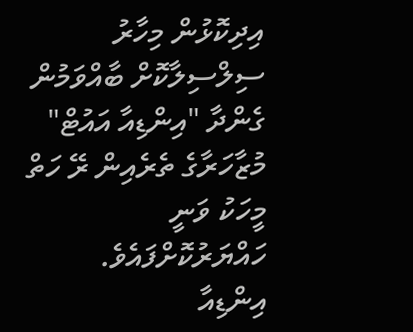އިދިކޮޅުން މިހާރު ސިލްސިލާކޮށް ބާއްވަމުން ގެންދާ "އިންޑިއާ އައުޓް" މުޒާހަރާގެ ތެރެއިން ރޭ ހަތް މީހަކު ވަނީ ހައްޔަރުކޮށްފައެވެ.
އިންޑިއާ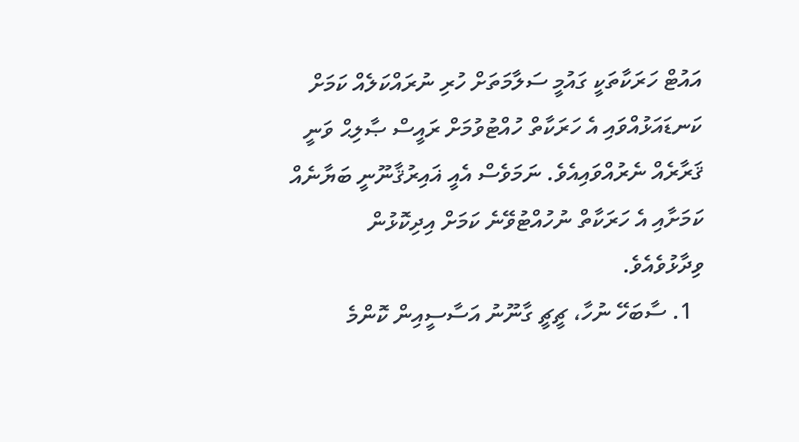އައުޓް ހަރަކާތަކީ ގައުމީ ސަލާމަތަށް ހުރި ނުރައްކަލެއް ކަމަށް ކަނޑައަޅުއްވައި އެ ހަރަކާތް ހުއްޓުވުމަށް ރައީސް ޞާލިޙް ވަނީ ޤަރާރެއް ނެރުއްވައިއެވެ. ނަމަވެސް އެއީ ޣައިރުޤާނޫނީ ބަޔާނެއް ކަމަށާއި އެ ހަރަކާތް ނުހުއްޓުވޭނެ ކަމަށް އިދިކޮޅުން ވިދާޅުވެއެވެ.
  1. ސާބަހޭ ނުހާ، ޗީޗީ ގާނޫނު އަސާސީއިން ކޮންމެ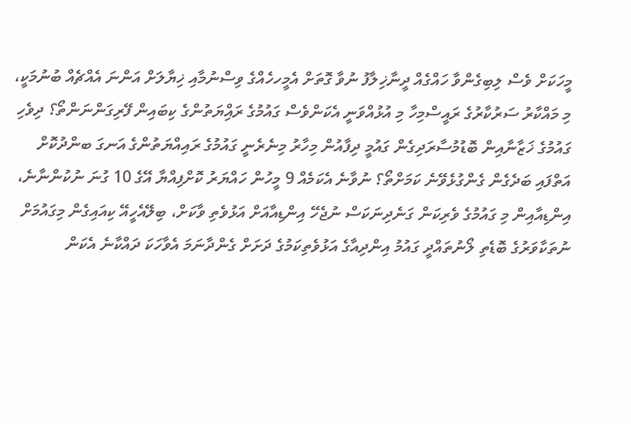މީހަކަށް ވެސް ލިބިގެންވާ ހައްގެއް ދީނާޚިލާފު ނުވާ ގޮތަށް އެމީހހެއްގެ ވިސްނުމާއި ޚިޔާލަށް އަންނަ އެއްޗެއް ބުނުމަކީ، މި މައްކާރު ސަރުކާރުގެ ރައީސްމިހާ މި އުޅުއްވަނީ އެކަންވެސް ގައުމުގެ ރައިްޔަތުންގެ ކިބައިން ފޭރިގަންނަންތޯ؟ ދިވެހި ގައުމުގެ ޚަޒާނާއިން ބޮޑުމުސާރަދިގެން ގައުމީ ދިފާއުން މިހާރު މިނެރެނީ ގައުމުގެ ރައިއްޔަތުންގެ އަނގަ ބންދުކޮށް އަތްފައި ބަދެގެން ގެންގުޅެވޭނެ ކަމަށްތޯ؟ ނުވާނެ އެކަމެއް 9 މީހުން ހައްޔަރު ކޮށްފިއްޔާ އޭގެ 10 ގުނަ ނުކުންނާނެ، އިންޑިއާއިން މި ގައުމުގެ ވެރިކަން ގަނެދިނަކަސް ނުޖެހޭ އިންޑިއާއަށް އަޅުވެތި ވާކަށް، ބިލޭއެހީއޭ ކިއައިގެން މިގައުމަށް ނުތަކާވަރުގެ ބޮޑެތި ލޯނުތައްދީ ގައުމު އިންދިއާގެ އަޅުވެތިކަމުގެ ދަށަށް ގެންދާނަމަ އެވާހަކަ ދައްކާނެ އެކަން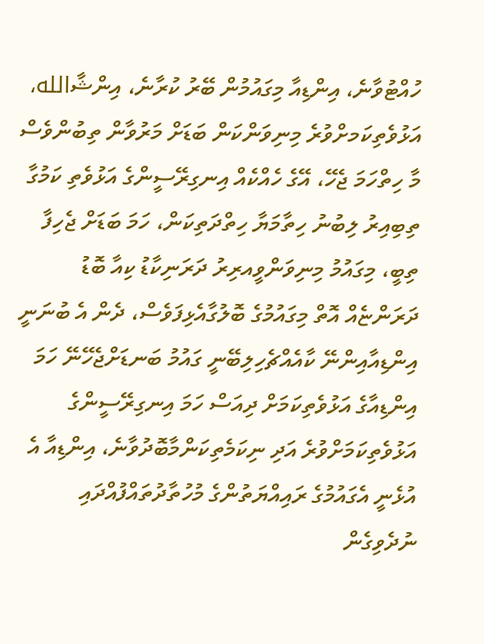ހުއްޓުވާނެ، އިންޑިއާ މިގައުމުން ބޭރު ކުރާނެ، އިންޝާالله، އަޅުވެތިކަމށްވުރެ މިނިވަންކަން ބަޑަށް މަރުވާން ތިބުންވެސް މާ ހިތްހަމަ ޖެހޭ، އޭގެ ހެއްކެއް އިނގިރޭސީންގެ އަޅުވެތި ކަމުގާ ތިބިއިރު ލިބުނު ހިތާމަޔާ ހިތްދަތިކަން، ހަމަ ބަޑަށް ޖެހިފާ ތިބީ، މިގައުމު މިނިވަންވީއރިރު ދަރަނިކާޑު ކިއާ ބޮޑު ދަރަންޏެއް އޮތް މިގައުމުގެ ބޮލުގާއެޅިފަވެސް، ދެން އެ ބުނަނީ އިންޑިއާއިންނޭ ކާއެއްޗެހިލިބޭނީ ގައުމު ބަނޑަށްޖެހޭނޭ ހަމަ އިންޑިއާގެ އަޅުވެތިކަމަށް ދިއަސް ހަމަ އިނގިރޭސީންގެ އަޅުވެތިކަމަށްވުރެ އަދި ނިކަމެތިކަންމާބޮދުވާނެ، އިންޑިއާ އެ އުޅެނީ އެގައުމުގެ ރައިއްޔަތުންގެ މުހުތާދުތައްފުއްދައި ނުދެވިގެން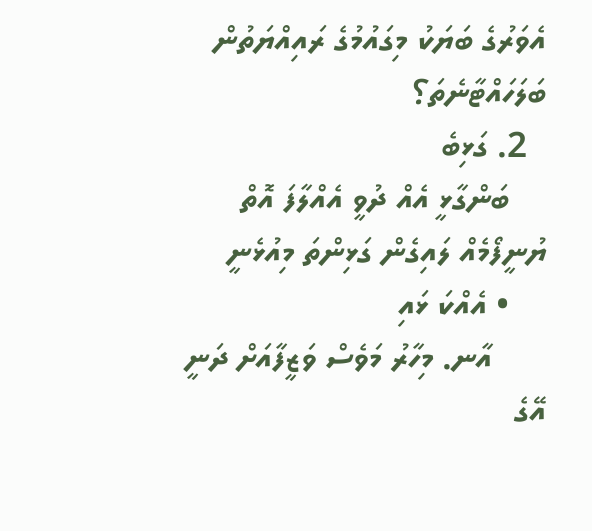އެވަރުގެ ބަޔަކު މިގައުމުގެ ރައިއްޔަތުން ބަލަހައްޓާނެތަ؟
  2. ގަޅިބެ
    ބަންގާޅީ އެއް ދުވީ އެއްލާފަ އޮތް ޔުނީފޯމެއް ލައިގެން ގަޅިންތަ މިއުޅެނީ
    • އެއްކަ ޅައި
      އާނ. މިހާރު މަވެސް ވަޒީފާއަށް ދަނީ އޭގެ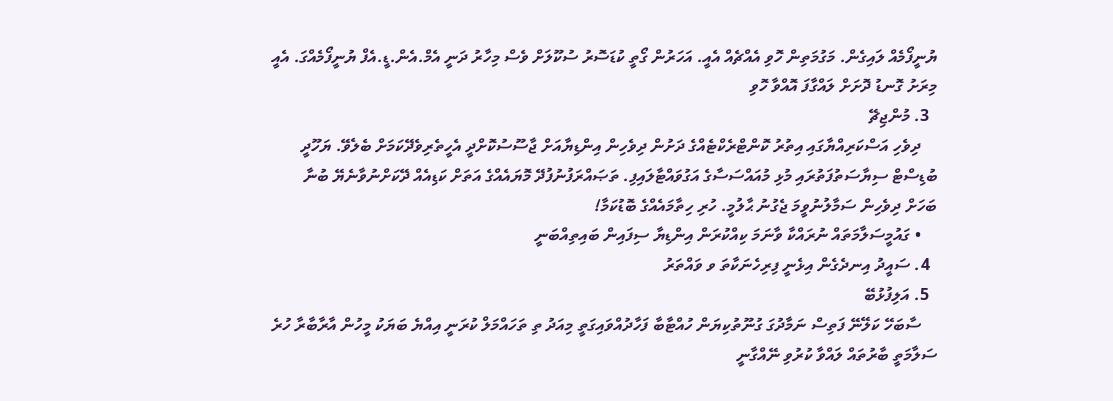ޔުނީފޯމެއް ލައިގެން. މަގުމަތިން ހޮވި އެއްޗެއް އެއީ. އަހަރުން ގޯތީ ކުޑަސޮރު ސުކޫލަށް ވެސް މިހާރު ދަނީ އެމް.އެން.ޑީ.އެފް ޔުނީފޯމެއްގަ. އެއީ މިރަށު ގޮނޑު ދޮށަށް ލައްގާފަ އޮއްވާ ހޮވި
  3. މުންޖިޗޭ
    ދިވެހި އަސްކަރިއްޔާގައި އިތުރު ކޮންޓްރެކްޓެއްގެ ދަށުން ދިވެހިން އިންޑިޔާއަށް ޖާސޫސުކޮށްދީ އެހީތެރިވެދޭކަމަށް ބެލެވޭ. ޔަހޫދީ ބުޑިސްޓް ސިޔާސަތުފަތުރައި މުޅި މުއައްސަސާގެ އަގުވައްޓާލައިފި. ތަޞައްރަފުނުފުދޭ މޮޔައެއްގެ އަތަށް ކަޑިއެއް ދޭކަށްނުވާނެޔޭ ބުނާ ބަހަށް ދިވެހިން ސަމާލުނުވީމަ ޖެގުނު ޙާލުމީ. ހުރި ހިތާމައެއްގެ ބޮޑުކަމާ!
    • ގައުމީސަލާމަތައް ނުރައްކާ ވާނަމަ ކިއްކުރަން އިންޑިޔާ ސިފައިން ބައިތިއްބަނީ
  4. ސައީދު އިނދެގެން އިޅެނީ ފިރިހެނަކާތަ ވ ވައްތަރު
  5. އަލިފުޅުބޭ
    ސާބަހޭ ކަލޭނޭ ފަތިސް ނަމާދުގަ ގުނޫތުކިޔަން ހުއްޓާބާ ފަހާދުއްވައިގަތީ މިއަދު ތި ތަހައްމަލް ކުރަނީ އިއްޔެ ބަޔަކު މީހުން އާރާބާރާ ހުރެ ސަލާމަތީ ބާރުތައް ލައްވާ ކުރުވި ނޭއްގާނީ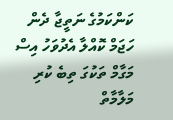ކަންކަމުގެ ނަތީޖާ ދެން ހަޖަމް ކޮއްލާ އެދުވަހު އިސް މަގާމް ތަކުގަ ތިބެ ކުރި މަލާމާތް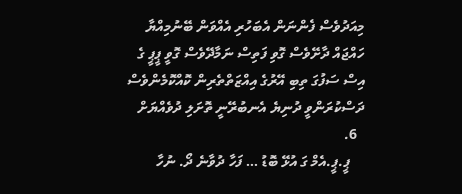މިއަދުވެސް ފެންނަން އެބަހުރި އެއްވަން ބޭނުމިއްޔާ ހައްޖައް ދާށޭވެސް ގޮވި ފަތިސް ނަމާދޭވެސް ގޮވީ ޕީޕީ ގެ އިސް ސަފުގަ ތިބި އޭރުގެ އިއްޒަތްތެރިން ކޮއްކޮމެންވެސް ދަސްކުރަންވީ ދުނިޔެ އެނބުރޭނީ ތޮށަލި ދުވެއްޔަށް
  6.
    ޕީ.ޕީ.އެމް ގަ އުޅޭ ބޮޑު … ފަހާ ދުވާނެ ދޯ. ނުހާ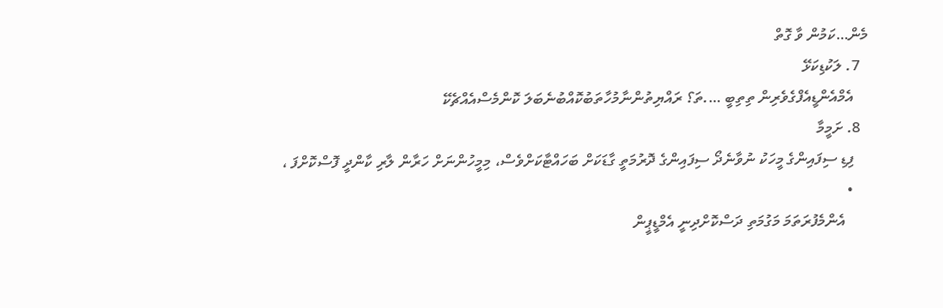މެން…ކަމުން ވާ ގޮތް
  7. ލަކުޑިކަޅޭ
    އެމްއެންޑީއެފްގެވެރިން ތިތިބީ ….ތަ؟ ރައްޔިތުންނާމުހާތަބުކޮއްބުނެބަލަ ކޮންމެސްއެއްޗެކޭ
  8. ށަމީމާ
    ފިޑި ސިފައިންގެ މީހަކު ނުވާނެދޯ ސިފައިންގެ ދޮރުމަތީ ގާޑަކަށް ބަހައްޓާކަށްވެސް، މިމީހުންނަށް ހަރާން ލާރި ކާންދީ ފޮސްކޮށްފަ ،
    •
      އެންމެފުރަތަމަ މަގުމަތި ދަސްކޮށްދިނީ އެމްޑީޕީން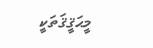މީޙަޤީޤަތަކީ